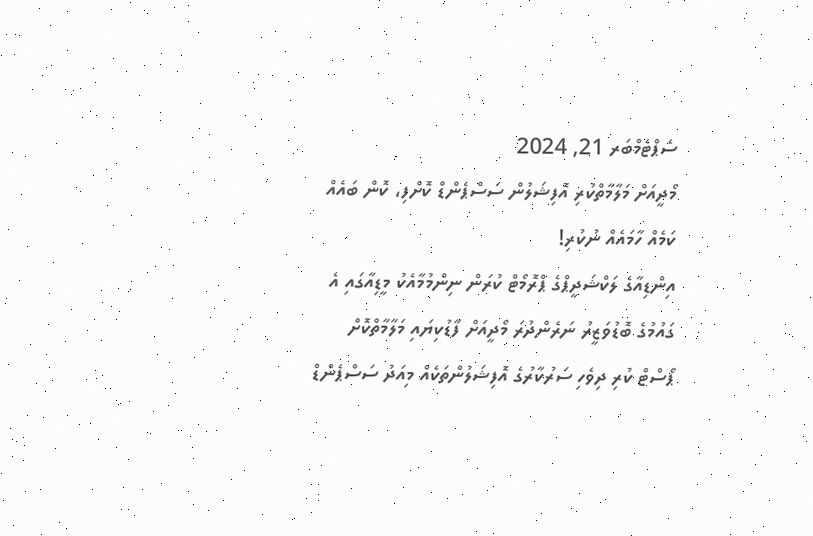ސެޕްޓެމްބަރ 21, 2024
މޯދީއަށް މަލާމާތްކުރި އޮފިޝަލުން ސަސްޕެންޑް ކޮށްފި، ކޮން ބައެއް ކަމެއް ހާމައެއް ނުކުރި!
އިންޑިއާގެ ލަކްޝަދީޕްގެ ޕްރޮމޯޓް ކުރަން ނިންމުމާއެކު މީޑިއާގައި އެ ގައުމުގެ ބޮޑުވަޒީރު ނަރެންދުރަ މޯދީއަށް ފާޑުކިޔައި މަލާމާތްކޮށް ޕޯސްޓް ކުރި ދިވެހި ސަރުކާރުގެ އޮފިޝަލުންތަކެއް މިއަދު ސަސްޕެންޑް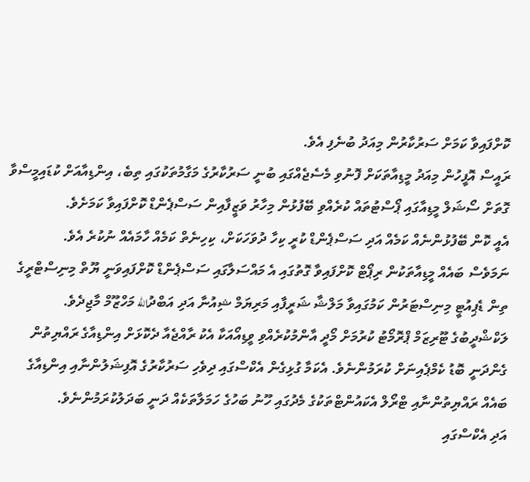ކޮށްފައިވާ ކަމަށް ސަރުކާރުން މިއަދު ބުނެފި އެވެ.
ރައީސް އޮފީހުން މިއަދު މީޑިއާތަކަށް ފޮނުވި މެސެޖެއްގައި ބުނީ ސަރުކާރުގެ މަގާމުތަކުގައި ތިބެ، އިންޑިއާއަށް ކުޑައިމީސްވާ ގޮތަށް ސޯޝަލް މީޑިއާގައި ޕޯސްޓުތައް ކުރެއްވި ބޭފުޅުން މިހާރު ވަޒީފާއިން ސަސްޕެންޑް ކޮށްފައިވާ ކަމަށެވެ.
އެއީ ކޮން ބޭފުޅުންނެއް ކަމެއް އަދި ސަސްޕެންޑް ކުރީ ކިހާ ދުވަހަކަށް، ކިހިނެތް ކަމެއް ހާމައެއް ނުކުރެ އެވެ.
ނަމަވެސް ބައެއް މީޑިއާތަކުން ރިޕޯޓް ކޮށްފައިވާ ގޮތުގައި އެ މައްސަލާގައި ސަސްޕެންޑް ކޮށްފައިވަނީ ޔޫތް މިނިސްޓްރީގެ ތިން ޑެޕިއުޓީ މިނިސްޓަރުން ކަމުގައިވާ މަލްޝާ ޝަރީފާއި މަރިޔަމް ޝިއުނާ އަދި އަބްދުالله މަހްޒޫމް މާޖިދެވެ.
ލަކްޝްދީބުގެ ޓޫރިޒަމް ޕްރޮމޯޓު ކުރުމަށް މޯދީ އާންމުކުރެއްވި ވީޑިއޯއަކާ އެކު ރާއްޖެއާ ދެކޮޅަށް އިންޑިއާގެ ރައްޔިތުން ގެންދަނީ ބޮޑު ކެމްޕެއިނަށް ކުރަމުންނެވެ. އެކަމާ ގުޅިގެން އެކްސްގައި ދިވެހި ސަރުކާރުގެ އޮފިޝަލުންނާއި އިންޑިއާގެ ބައެއް ރައްޔިތުންނާއި ޓްރޯލް އެކައުންޓްތަކުގެ މެދުގައި ހޫނު ބަހުގެ ހަމަލާތަކެއް ދަނީ ބަދަލުކުރަމުންނެވެ.
އަދި އެކްސްގައި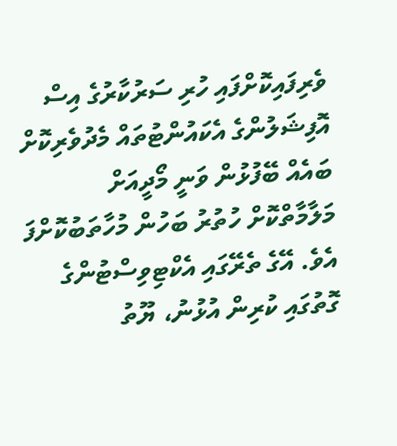ވެރިފައިކޮށްފައި ހުރި ސަރުކާރުގެ އިސް އޮފިޝަލުންގެ އެކައުންޓުތައް މެދުވެރިކޮށް ބައެއް ބޭފުޅުން ވަނީ މޯދީއަށް މަލާމާތްކޮށް ހުތުރު ބަހުން މުހާތަބުކޮށްފަ އެވެ. އޭގެ ތެރޭގައި އެކްޓިވިސްޓުންގެ ގޮތުގައި ކުރިން އުޅުނު، ޔޫތު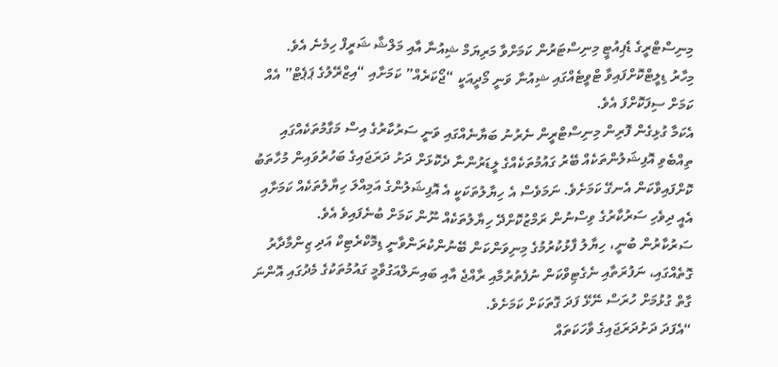މިނިސްޓްރީގެ ޑެޕިއުޓީ މިނިސްޓަރުން ކަމަށްވާ މަރިޔަމް ޝިއުނާ އާއި މަލްޝާ ޝަރީފް ހިމެނެ އެވެ.
މިހާރު ޑިލީޓްކޮށްފައިވާ ޓްވީޓެއްގައި ޝިއުނާ ވަނީ މޯދީއަކީ “ޖޯކަރެއް” ކަމަށާއި “އިޒްރޭލުގެ ޕަޕެޓް” އެއް ކަމަށް ސިފަކޮށްފަ އެވެ.
އެކަމާ ގުޅިގެން ފޮރިން މިނިސްޓްރީން ނެރުނު ބަޔާނެއްގައި ވަނީ ސަރުކާރުގެ އިސް މަގާމުތަކެއްގައި ތިއްބެވި އޮފިޝަލުންތަކެއް ބޭރު ގައުމުތަކެއްގެ ލީޑަރުންނާ ދެކޮޅަށް ދަށު ދަރަޖައިގެ ބަހުރުވައިން މުހާތަބު ކޮށްފައިވާކަން އެނގޭ ކަމަށެވެ. ނަމަވެސް އެ ހިޔާލުތަކަކީ އެ އޮފިޝަލުންގެ އަމިއްލަ ހިޔާލުތަކެއް ކަމަށާއި އެއީ ދިވެހި ސަރުކާރުގެ ވިސްނުން ރަމްޒުކޮށްދޭ ހިޔާލުތަކެއް ނޫން ކަމަށް ބުނެފައިވެ އެވެ.
ސަރުކާރުން ބުނީ، ހިޔާލު ފާޅުކުރުމުގެ މިނިވަންކަން ބޭނުންކުރަންވާނީ ޑިމޮކްރެޓިކް އަދި ޒިންމާދާރު ގޮތެއްގައި، ނަފުރަތާއި ނެގެޓިވްކަން ނުފެތުރުމާއި ރާއްޖެ އާއި ބައިނަލްއަގުވާމީ ގައުމުތަކުގެ މެދުގައި އޮންނަ ގާތް ގުޅުމަށް ހުރަސް ނޭޅޭ ފަދަ ގޮތަކަށް ކަމަށެވެ.
“އެފަދަ ދަށުދަރަޖައިގެ ވާހަކަތައް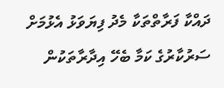ދައްކާ ފަރާތްތަކާ މެދު ފިޔަވަޅު އެޅުމަށް ސަރުކާރުގެ ކަމާ ބެހޭ އިދާރާތަކުން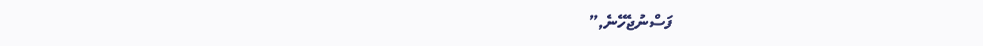ފަސްނުޖެހޭނެ,”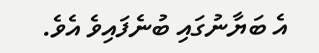އެ ބަޔާނުގައި ބުނެފައިވެ އެވެ.